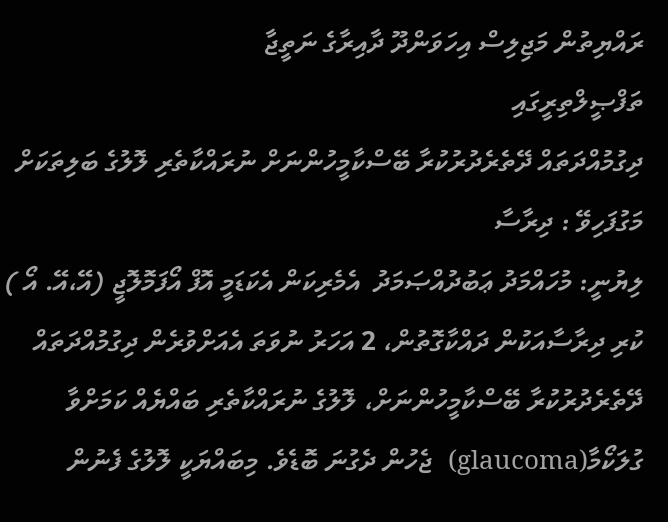ރައްޔިތުން މަޖިލިސް އިހަވަންދޫ ދާއިރާގެ ނަތީޖާ
ތަފްޞީލްތިރީގައި
ދިގުމުއްދަތައް ދޭތެރެދުރުކުރާ ބޭސްކާމީހުންނަށް ނުރައްކާތެރި ލޮލުގެ ބަލިތަކަށް މަގުފަހިވޭ : ދިރާސާ
ލިޔުނީ: މުހައްމަދު ޢަބުދުއްޞަމަދު  އެމެރިކަން އެކަޑަމީ އޮފް އޯފަމޮލޮޖީ (އޭ،އޭ. އޯ ) ކުރި ދިރާސާއަކުން ދައްކާގޮތުން، 2 އަހަރު ނުވަތަ އެއަށްވުރެން ދިގުމުއްދަތައް ދޭތެރެދުރުކުރާ ބޭސްކާމީހުންނަށް، ލޮލުގެ ނުރައްކާތެރި ބައްޔެއް ކަމަށްވާ ގުލަކޯމާ(glaucoma)  ޖެހުން ދެގުނަ ބޮޑެވެ. މިބައްޔަކީ ލޮލުގެ ފެނުން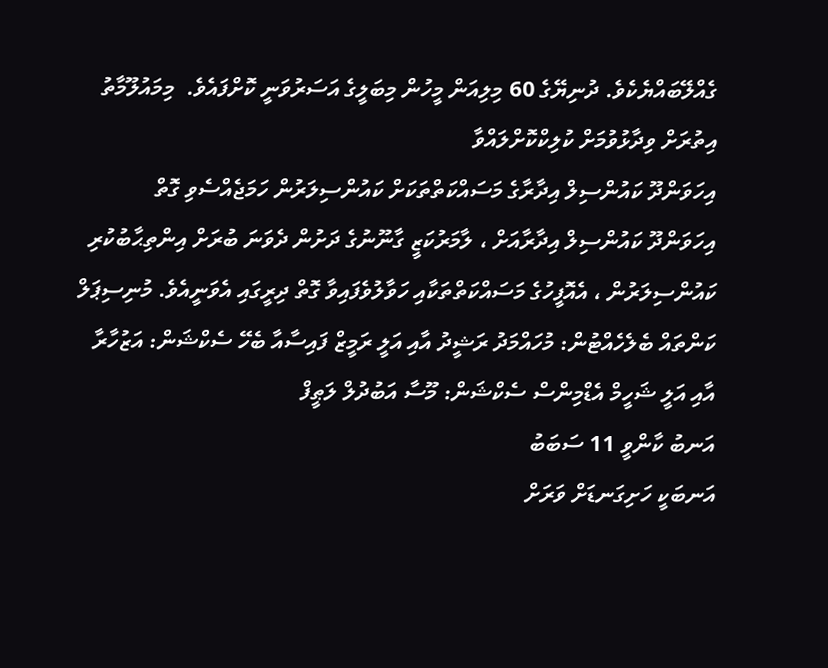ގެއްލޭބައްޔެކެވެ. ދުނިޔޭގެ 60 މިލިއަން މީހުން މިބަލީގެ އަސަރުވަނީ ކޮށްފައެވެ.  މިމައުލޫމާތު އިތުރަށް ވިދާޅުވުމަށް ކުލިކްކޮށްލައްވާ
އިހަވަންދޫ ކައުންސިލް އިދާރާގެ މަސައްކަތްތަކަށް ކައުންސިލަރުން ހަމަޖެއްސެވި ގޮތް
އިހަވަންދޫ ކައުންސިލް އިދާރާއަށް ، ލާމަރުކަޒީ ގާނޫނުގެ ދަށުން ދެވަނަ ބުރަށް އިންތިޙާބުކުރި ކައުންސިލަރުން ، އެއޮފީހުގެ މަސައްކަތްތަކާއި ހަވާލުވެފައިވާ ގޮތް ދިރީގައި އެވަނީއެވެ. މުނިސިޕަލް ކަންތައް ބެލެހެއްޓުން: މުހައްމަދު ރަޝީދު އާއި އަލީ ރަމީޒް ފައިސާއާ ބެހޭ ސެކްޝަން: އަޒުހާރާ އާއި އަލީ ޝަހީމް އެޑްމިންސް ސެކްޝަން: މޫސާ އަބުދުލް ލަޠީފް
އަނބު ކާންވީ 11 ސަބަބު
އަނބަކީ ހަށިގަނޑަށް ވަރަށް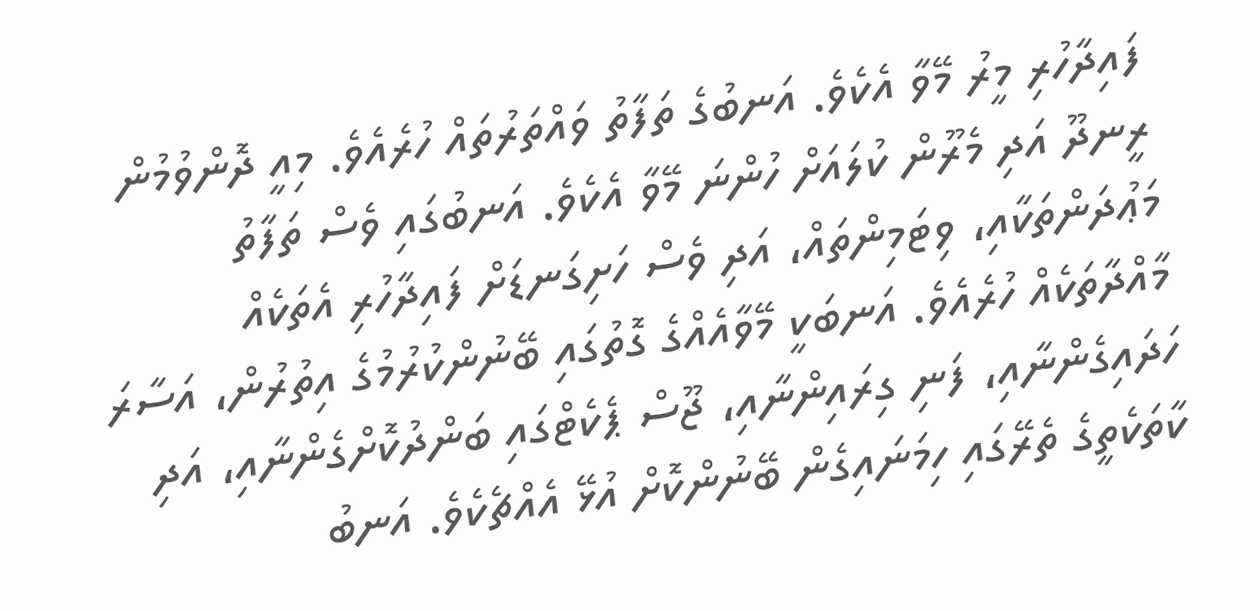ފައިދާހުރި މީރު މޭވާ އެކެވެ. އަނބުގެ ތަފާތު ވައްތަރުތައް ހުރެއެވެ. މިއީ ދޮންވުމުން ރީނދޫ އަދި މެރޫން ކުލައަށް ހުންނަ މޭވާ އެކެވެ. އަނބުގައި ވެސް ތަފާތު މަޢުދަންތަކާއި، ވިޓަމިންތައް، އަދި ވެސް ހަށިގަނޑަށް ފައިދާހުރި އެތަކެއް މާއްދާތަކެއް ހުރެއެވެ. އަނބަކީ މޭވާއެއްގެ ގޮތުގައި ބޭނުންކުރުމުގެ އިތުރުން، އަސާރަ ހަދައިގެންނާއި، ފަނި ގިރައިންނާއި، ޖޫސް ޕެކެޓްގައި ބަންދުކޮށްގެންނާއި، އަދި ކާތަކެތީގެ ތެރޭގައި ހިމަނައިގެން ބޭނުންކޮށް އުޅޭ އެއްޗެކެވެ. އަނބު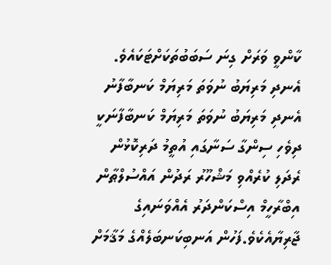ކާންވީ ވަރަށް ގިނަ ސަބަބުތަކަށްޓަކައެވެ.
އެނދި މަރިޔަބު ނުވަތަ މަރިޔަމް ކަނބާފާނު
އެނދި މަރިޔަބު ނުވަތަ މަރިޔަމް ކަނބާފާނަކީ ދިވެހި ސިންގާ ސަނާގައި އުތީމު ދަރިކޮޅުން ރެދަލި ކުރެއްވި މަޝްހޫރު ރަދުން އައްސުލްޠާން އިބްރާހީމް އިސްކަންދަރު އެއްވަނައިގެ ޖާރިޔާއެކެވެ.ފަހުން އަނބިކަނބަލެއްގެ މަޤާމަށް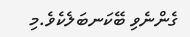ގެންނެވި ބޭކަނބަލެކެވެ.މި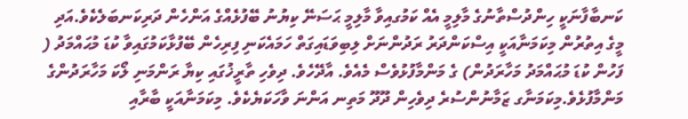ކަނބާފާނަކީ ހިންދުސްތާނުގެ މާލިމީ އެއް ކަމުގއިވާ މާލިމީ ޙަސަނޭ ކިޔުނު ބޭފުޅެއްގެ އަންހެން ދަރިކަނބަލެކެވެ.އަދި މީގެ އިތުރުން މިކަމަނާއަކީ އިސްކަންދަރު ރަދުންނަށް ލިބިވަޑައިގަތް ހަމައެކަނި ފިރިހެން ބޭފުޅާކަމުގައިވާ ކުޑަ މުޙައްމަދު ( ފަހުން ކުޑަ މުޙައްމަދު މަހާރަދުން) ގެ މަންމާފުޅުވެސް މެއެވެ. އާދޭހެވެ. ދިވެހި ތާރީޚުގައި ކިޔާ ރަންމަނި ލޯކަ މަހާރަދުންގެ މަންމާފުޅެވެ.މިކަމަނާގ ޒަމާނުންސުރެ ދިވެހިން ދޫދޫ މަތިނ އަންނަ ވާހަކަޔެކެވެ. މިކަމަނާއަކީ ބާރާއި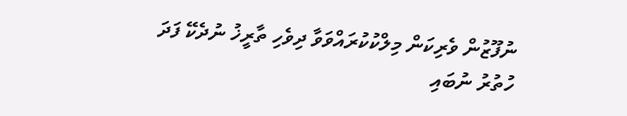ނުފޫޒުން ވެރިކަން މިލްކުކުރައްވަވާ ދިވެހި ތާރީޚު ނުދެކޭ ފަދަ ހުތުރު ނުބައި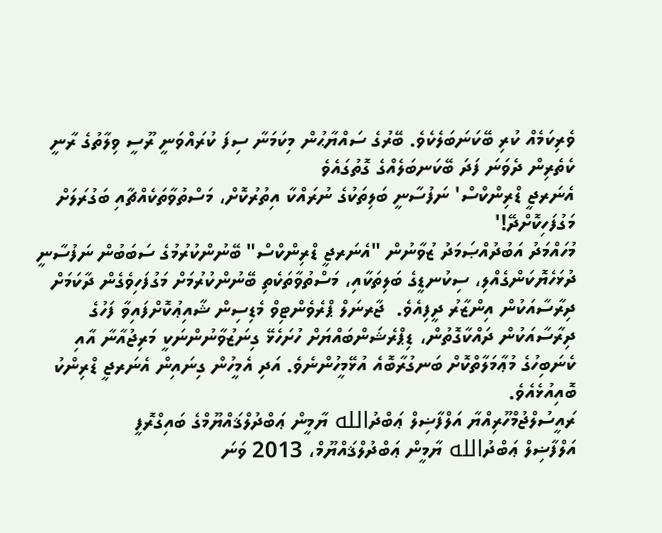ވެރިކަމެއް ކުރި ބޭކަނަބަލެކެވެ. ބޭރުގެ ސައްޔާޙުން މިކަމަނާ ސިފަ ކުރައްވަނީ ރޫސީ ވިލާތުގެ ރާނީ ކެތެރިން ދެވަނަ ފަދަ ބޭކަނބަލެއްގެ ގޮތުގައެވެ
އެނަރޖީ ޑްރިންކްސް' ނަފުސާނީ ބަލިތަކުގެ ނުރައްކާ އިތުރުކޮށް، މަސްތުވާތަކެއްޗާއި ބަގުރަލަށް މަގުފަހިކޮށްދޭ!'
މުހައްމަދު އަބުދުއްޞަމަދު ޒުވާނުން "އެނަރޖީ ޑްރިންކްސް" ބޭނުންކުރުމުގެ ސަބަބުން ނަފުސާނީ ދުޅަހެޔޮކަންގެއްލި، ސިކުނޑީގެ ބަލިތަކާއި، މަސްތުވާތަކެތި ބޭނުންކުރުމަށް މަގުފަހިވެގެން ދާކަމަށް ދިރާސާއަކުން އިންޒާރު ދީފިއެވެ.  ޖާރނަލް ޕްރެވެންޓިވް މެޑިސިން ޝާއިޢުކޮށްފައިވާ ފަހުގެ ދިރާސާއަކުން ދައްކާގޮތުން، ޑިޕްރެޝަންބައްޔަށް ހުށަހެޅޭ ގިނަޒުވާނުންނަކީ މަރިޖުއާނާ އާއި ކެނަބިހުގެ މުޢާމަލާތްކޮށް ބަނގުރާބޮއެ އުޅޭމީހުންނެވެ. އަދި އެމީހުން ގިނައިން އެނަރޖީ ޑްރިންކު ބޮއިއުޅެއެވެ.
ރައީސުލްޖުމްހޫރިއްޔާ އަލްފާޟިލް ޢަބްދުالله ޔާމީން ޢަބްދުލްޤައްޔޫމްގެ ބައިގްރޮފީ
އަލްފާޟިލް ޢަބްދުالله ޔާމީން ޢަބްދުލްޤައްޔޫމް، 2013 ވަނަ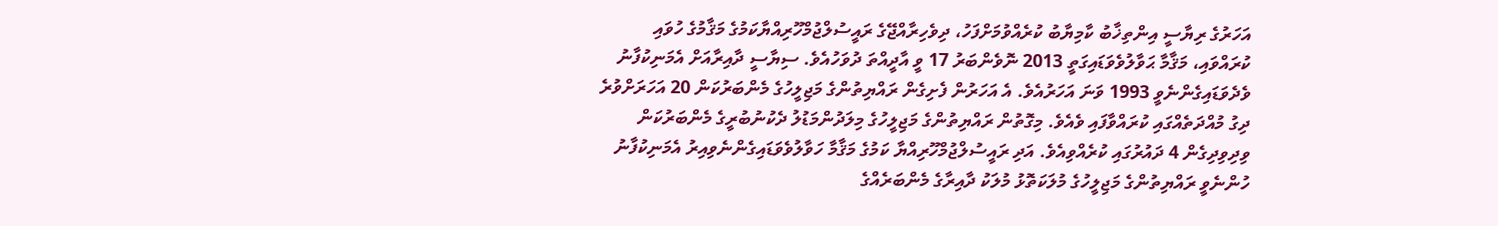އަހަރުގެ ރިޔާސީ އިންތިޚާބު ކާމިޔާބު ކުރެއްވުމަށްފަހު، ދިވެހިރާއްޖޭގެ ރައީސުލްޖުމްހޫރިއްޔާކަމުގެ މަޤާމުގެ ހުވައި ކުރައްވައި، މަޤާމާ ޙަވާލުވެވަޑައިގަތީ 2013 ނޮވެންބަރު 17 ވީ އާދީއްތަ ދުވަހުއެވެ. ސިޔާސީ ދާއިރާއަށް އެމަނިކުފާނު ވެދެވަޑައިގެންނެވީ 1993 ވަނަ އަހަރުއެވެ. އެ އަހަރުން ފެށިގެން ރައްޔިތުންގެ މަޖިލީހުގެ މެންބަރުކަން 20 އަހަރަށްވުރެ ދިގު މުއްދަތެއްގައި ކުރައްވާފައި ވެއެވެ. މިގޮތުން ރައްޔިތުންގެ މަޖިލީހުގެ މިލަދުންމަޑުލު ދެކުނުބުރީގެ މެންބަރުކަން ވިދިވިދިގެން 4 ދައުރުގައި ކުރެއްވިއެވެ. އަދި ރައީސުލްޖުމްހޫރިއްޔާ ކަމުގެ މަޤާމާ ހަވާލުވެވަޑައިގެންނެވިއިރު އެމަނިކުފާނު ހުންނެވީ ރައްޔިތުންގެ މަޖިލީހުގެ މުލަކަތޮޅު މުލަކު ދާއިރާގެ މެންބަރެއްގެ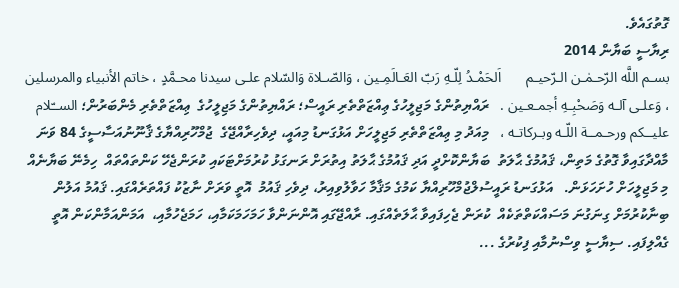ގޮތުގައެވެ.
ރިޔާސީ ބަޔާން 2014
بسـم اللَّه الرّحـمٰـن الـرّحيـم       اَلحَمْـدُ لِلّـهِ رَبّ العَـالَمِـين ، وَالصّـلاة وَالسّلام علـى سيدنا محـمَّدٍ ، خاتم الأنبياء والمرسلين ، وَعلـى آلـه وَصَحْبِـهِ أجمـعـين .   ރައްޔިތުންގެ މަޖިލީހުގެ ޢިއްޒަތްތެރި ރައީސް؛ ރައްޔިތުންގެ މަޖިލީހުގެ  ޢިއްޒަތްތެރި މެންބަރުން؛ الســّلام عليــكم ورحـمــة اللّـه وبـركاتـه ،   މިއަދު މި ޢިއްޒަތްތެރި މަޖިލީހަށް އަޅުގަނޑު މިއައީ، ދިވެހިރާއްޖޭގެ  ޖުމްހޫރިއްޔާގެ ޤާނޫނުއަސާސީގެ 84 ވަނަ މާއްދާގައިވާ ގޮތުގެ މަތިން، ޤައުމުގެ ޙާލަތު  ބަޔާންކޮށްދީ އަދި ޤައުމުގެ ޙާލަތު އިތުރަށް ރަނގަޅު ކުރުމަށްޓަކައި ކުރަންޖެހޭ ކަންތައްތައް  ހިމެނޭ ބަޔާނެއް މި މަޖިލީހަށް ހުށަހަޅަން.   އަޅުގަނޑު ރައީސުލްޖުމްހޫރިއްޔާ ކަމުގެ މަޤާމާ ހަވާލުވިއިރު، ދިވެހި ޤައުމު  އޮތީ ވަރަށް ނާޒުކު ފައްތަރެއްގައި. ޤައުމު އަލުން ބިނާކުރުމަށް ގިނަގުނަ މަސައްކަތްތަކެއް  ކުރަން ޖެހިފައިވާ ޙާލަތެއްގައި. ރާއްޖޭގައި އޮންނަންވާ ހަމަހަމަކަމާއި، ހަމަޖެހުމާއި،  އަމަންއަމާންކަން އޮތީ ގެއްލިފައި. ސިޔާސީ ވިސްނުމާއި ފިކުރުގެ ...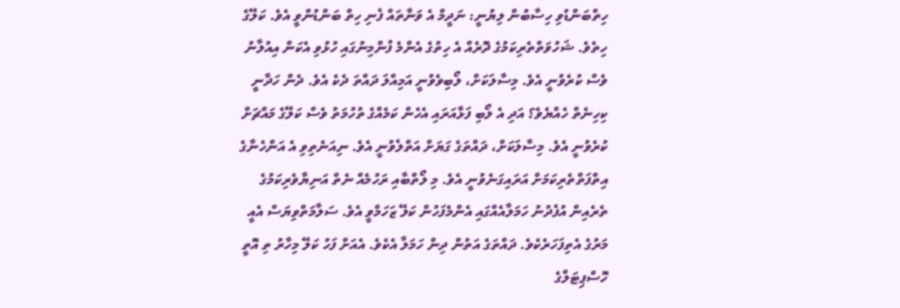ހިތްބަންޑުވި ހިސާބުން ލިޔުނީ: ނަދީމް އެ ވަނާތައް ފެނި ހިތް ބަންޑުންވީ އެވެ. ކަލޭގެ ހިތެވެ. ޝަހުވަތްތެރިކަމުގެ ދޮރެއް އެ ހިތުގެ އެންމެ ފުންމިނުގައި ހުޅުވި އެކަން އިއުލާނު ވެސް ކުރެވުނީ އެވެ. މިސާލަކަށް، ލޯބިވެވުނީ އަމިއްލަ ދައްތަ ދެކެ އެވެ. ދެން ހަދާނީ ކިހިނެތް ހެއްޔެވެ؟ އަދި އެ ލޯބި ފަޅާއަރައި އެހެން ކަމެއްގެ ތުހުމަތު ވެސް ކަލޭގެ މައްޗަށް ކުރެވުނީ އެވެ. މިސާލަކަށް، ދައްތަގެ ގަޔަށް އަތްލެވުނީ އެވެ. ނިއަނެތިވި އެ އަންހެނާގެ އިތްފަތްތެރިކަމަށް އަރައިގަނެވުނީ އެވެ. މި ލޯތްބާއި ރަހުމެއް ނެތް އަނިޔާވެރިކަމުގެ ތެރެއިން އުފެދުނު ހަމަލާއެއްގައި އެންމެފަހުން ކަލޭ ޒަހަމްވީ އެވެ. ސަލާމަތްވިޔަސް އެއީ މަރުގެ އެތިފަހަރެކެވެ. ދައްތަގެ އަތުން ދިން ހަމަލާ އެކެވެ. އެއަށް ފަހު ކަލޭ މިހާރު ތި އޮތީ ހޮސްޕިޓަލްގެ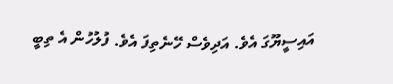އައިސީޔޫގަ އެވެ. އަދިވެސް ހޭނެތިފަ އެވެ. ފުލުހުން އެ ތިބީ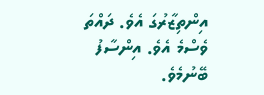އިންތިޒާރުގަ އެވެ. ދައްތަ ވެސްމެ އެވެ. އިންސާފު ބޭނުމެވެ.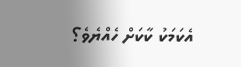އެކަމަކު ކާކަށް ހެއްޔެވެ؟